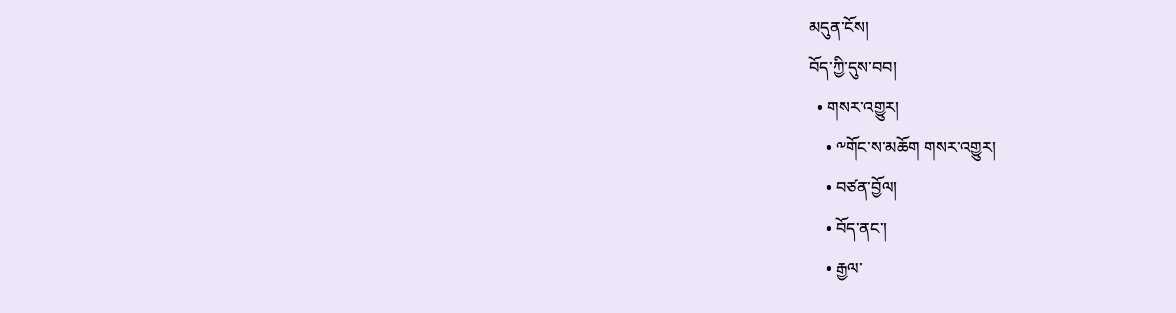མདུན་ངོས།
བོད་ཀྱི་དུས་བབ།
  • གསར་འགྱུར།
    • ༸གོང་ས་མཆོག གསར་འགྱུར།
    • བཙན་བྱོལ།
    • བོད་ནང་།
    • རྒྱལ་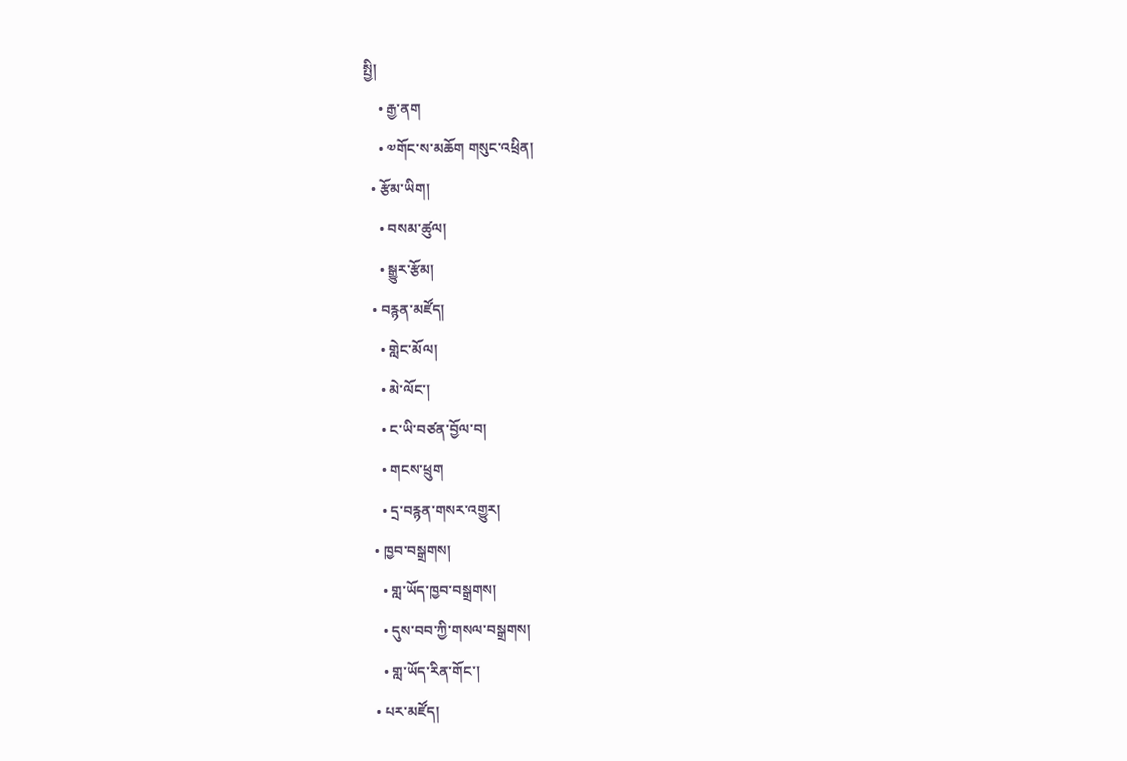སྤྱི།
    • རྒྱ་ནག
    • ༧གོང་ས་མཆོག གསུང་འཕྲིན།
  • རྩོམ་ཡིག།
    • བསམ་ཚུལ།
    • སྒྱུར་རྩོམ།
  • བརྙན་མཛོད།
    • གླེང་མོལ།
    • མེ་ལོང་།
    • ང་ཡི་བཙན་བྱོལ་བ།
    • གངས་ཕྲུག
    • དྲ་བརྙན་གསར་འགྱུར།
  • ཁྱབ་བསྒྲགས།
    • གླ་ཡོད་ཁྱབ་བསྒྲགས།
    • དུས་བབ་ཀྱི་གསལ་བསྒྲགས།
    • གླ་ཡོད་རིན་གོང་།
  • པར་མཛོད།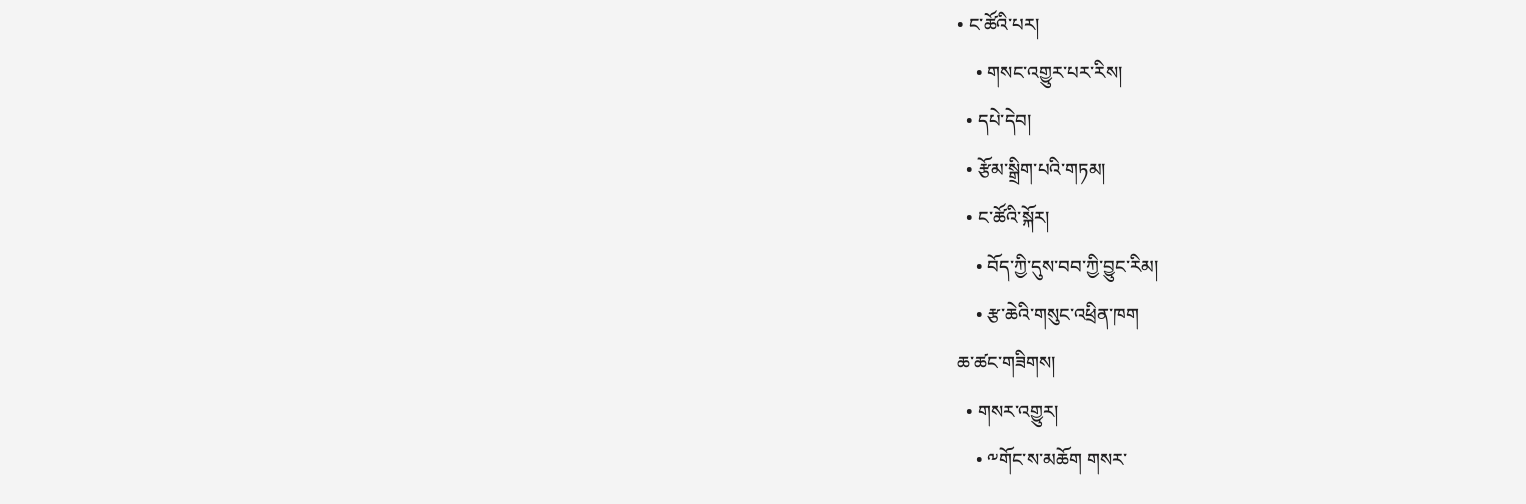• ང་ཚོའི་པར།
    • གསང་འགྱུར་པར་རིས།
  • དཔེ་དེབ།
  • རྩོམ་སྒྲིག་པའི་གཏམ།
  • ང་ཚོའི་སྐོར།
    • བོད་ཀྱི་དུས་བབ་ཀྱི་བྱུང་རིམ།
    • རྩ་ཆེའི་གསུང་འཕྲིན་ཁག
ཆ་ཚང་གཟིགས།
  • གསར་འགྱུར།
    • ༸གོང་ས་མཆོག གསར་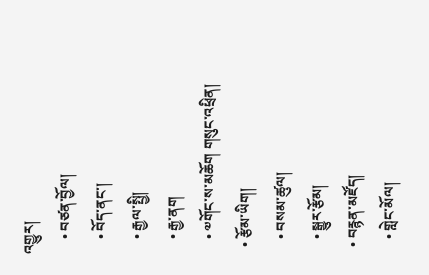འགྱུར།
    • བཙན་བྱོལ།
    • བོད་ནང་།
    • རྒྱལ་སྤྱི།
    • རྒྱ་ནག
    • ༧གོང་ས་མཆོག གསུང་འཕྲིན།
  • རྩོམ་ཡིག།
    • བསམ་ཚུལ།
    • སྒྱུར་རྩོམ།
  • བརྙན་མཛོད།
    • གླེང་མོལ།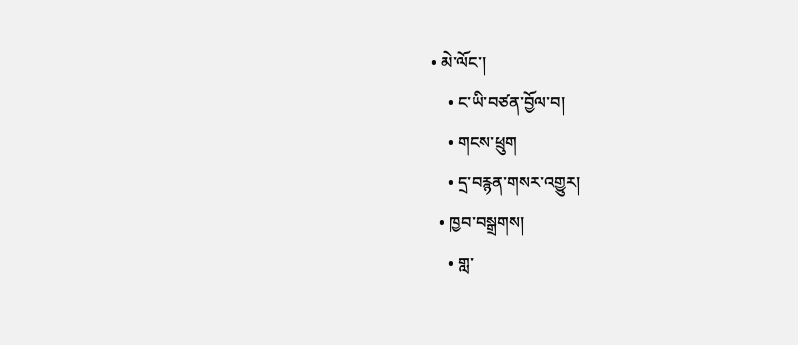• མེ་ལོང་།
    • ང་ཡི་བཙན་བྱོལ་བ།
    • གངས་ཕྲུག
    • དྲ་བརྙན་གསར་འགྱུར།
  • ཁྱབ་བསྒྲགས།
    • གླ་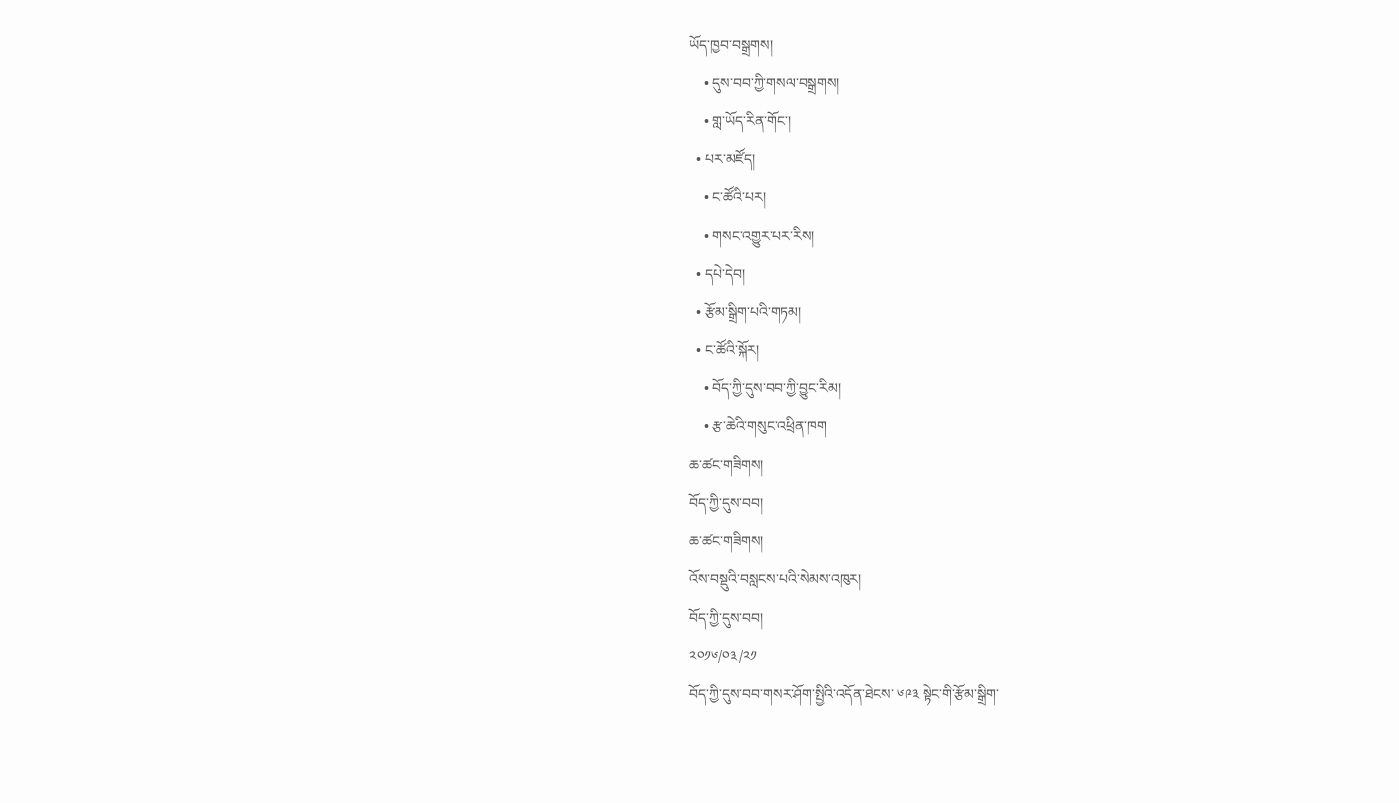ཡོད་ཁྱབ་བསྒྲགས།
    • དུས་བབ་ཀྱི་གསལ་བསྒྲགས།
    • གླ་ཡོད་རིན་གོང་།
  • པར་མཛོད།
    • ང་ཚོའི་པར།
    • གསང་འགྱུར་པར་རིས།
  • དཔེ་དེབ།
  • རྩོམ་སྒྲིག་པའི་གཏམ།
  • ང་ཚོའི་སྐོར།
    • བོད་ཀྱི་དུས་བབ་ཀྱི་བྱུང་རིམ།
    • རྩ་ཆེའི་གསུང་འཕྲིན་ཁག
ཆ་ཚང་གཟིགས།
བོད་ཀྱི་དུས་བབ།
ཆ་ཚང་གཟིགས།
འོས་བསྡུའི་བསླངས་པའི་སེམས་འཁུར།
བོད་ཀྱི་དུས་བབ།
༢༠༡༦/༠༣/༢༡
བོད་ཀྱི་དུས་བབ་གསར་ཤོག་སྤྱིའི་འདོན་ཐེངས་ ༦༩༣ སྟེང་གི་རྩོམ་སྒྲིག་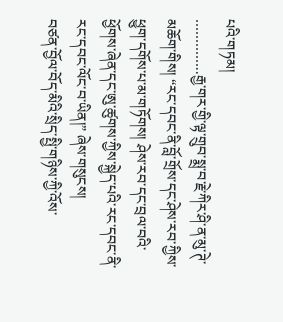པའི་གཏམ།
…………..རྒྱ་གར་གྱི་ལྟ་གྲུབ་སྨྲ་བ་རྗེ་ཀིར་ཤི་ན་མུ་ཊེ་མཆོག་གིས། “རང་དབང་ནི་བློ་གྲོས་དང་ཤེས་རབ་ཀྱིས་ཕྱུག་དགོས་པ་མ་གཏོགས། ཤེས་རབ་དང་བྲལ་བའི་ཕྱོགས་ཞེན་དང་ཨུ་ཚུགས་ཀྱིས་སྐྱེད་པའི་རང་དབང་ནི་རང་དབང་ལོང་བ་ཡིན།” ཞེས་གསུངས།
བཙན་བྱོལ་བོད་མིའི་སྲིད་སྤྱི་གཉིས་ཀྱི་འོས་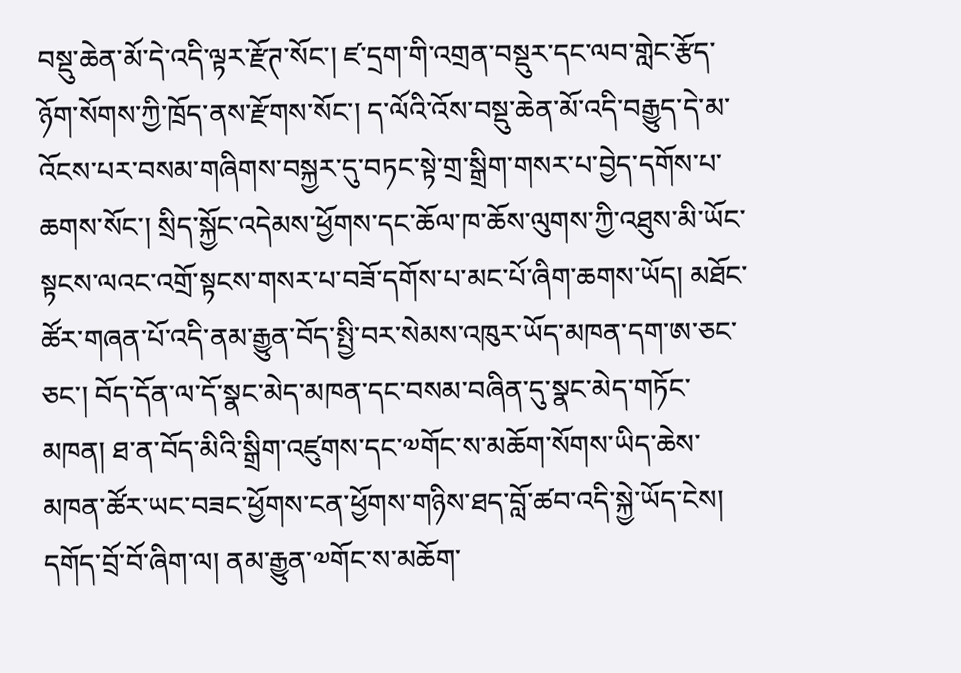བསྡུ་ཆེན་མོ་དེ་འདི་ལྟར་རྫོཊ་སོང་། ཛ་དྲག་གི་འགྲན་བསྡུར་དང་ལབ་གླེང་རྩོད་ཉོག་སོགས་ཀྱི་ཁྲོད་ནས་རྫོགས་སོང་། ད་ལོའི་འོས་བསྡུ་ཆེན་མོ་འདི་བརྒྱུད་དེ་མ་འོངས་པར་བསམ་གཞིགས་བསྐྱར་དུ་བཏང་སྟེ་གྲ་སྒྲིག་གསར་པ་བྱེད་དགོས་པ་ཆགས་སོང་། སྲིད་སྐྱོང་འདེམས་ཕྱོགས་དང་ཆོལ་ཁ་ཆོས་ལུགས་ཀྱི་འཐུས་མི་ཡོང་སྟངས་ལའང་འགྲོ་སྟངས་གསར་པ་བཟོ་དགོས་པ་མང་པོ་ཞིག་ཆགས་ཡོད། མཐོང་ཚོར་གཞན་པོ་འདི་ནམ་རྒྱུན་བོད་སྤྱི་བར་སེམས་འཁུར་ཡོད་མཁན་དག་ཨ་ཅང་ཅང་། བོད་དོན་ལ་དོ་སྣང་མེད་མཁན་དང་བསམ་བཞིན་དུ་སྣང་མེད་གཏོང་མཁན། ཐ་ན་བོད་མིའི་སྒྲིག་འཛུགས་དང་༧གོང་ས་མཆོག་སོགས་ཡིད་ཆེས་མཁན་ཚོར་ཡང་བཟང་ཕྱོགས་ངན་ཕྱོགས་གཉིས་ཐད་བློ་ཚབ་འདི་སྐྱེ་ཡོད་ངེས།
དགོད་བྲོ་བོ་ཞིག་ལ། ནམ་རྒྱུན་༧གོང་ས་མཆོག་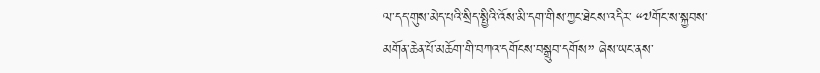ལ་དད་གུས་མེད་པའི་སྲིད་སྤྱིའི་འོས་མི་དག་གིས་ཀྱང་ཐེངས་འདིར་ “༧གོང་ས་སྐྱབས་མགོན་ཆེན་པོ་མཆོག་གི་བཀའ་དགོངས་བསྒྲུབ་དགོས” ཞེས་ཡང་ནས་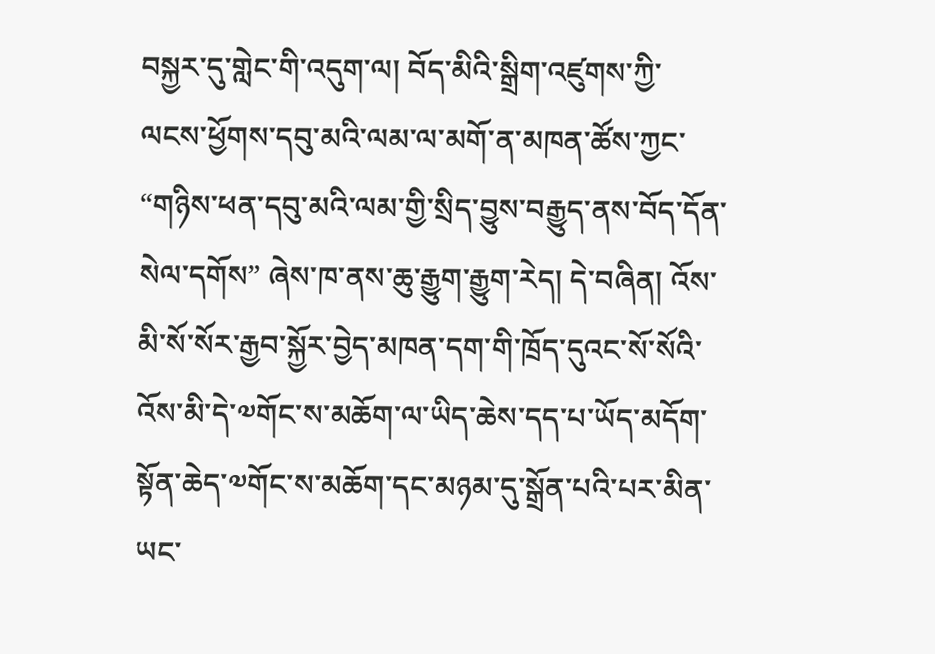བསྐྱར་དུ་གླེང་གི་འདུག་ལ། བོད་མིའི་སྒྲིག་འཛུགས་ཀྱི་ལངས་ཕྱོགས་དབུ་མའི་ལམ་ལ་མགོ་ན་མཁན་ཚོས་ཀྱང་ “གཉིས་ཕན་དབུ་མའི་ལམ་གྱི་སྲིད་བྱུས་བརྒྱུད་ནས་བོད་དོན་སེལ་དགོས” ཞེས་ཁ་ནས་ཆུ་རྒྱུག་རྒྱུག་རེད། དེ་བཞིན། འོས་མི་སོ་སོར་རྒྱབ་སྐྱོར་བྱེད་མཁན་དག་གི་ཁྲོད་དུའང་སོ་སོའི་འོས་མི་དེ་༧གོང་ས་མཆོག་ལ་ཡིད་ཆེས་དད་པ་ཡོད་མདོག་སྟོན་ཆེད་༧གོང་ས་མཆོག་དང་མཉམ་དུ་སྒྲོན་པའི་པར་མིན་ཡང་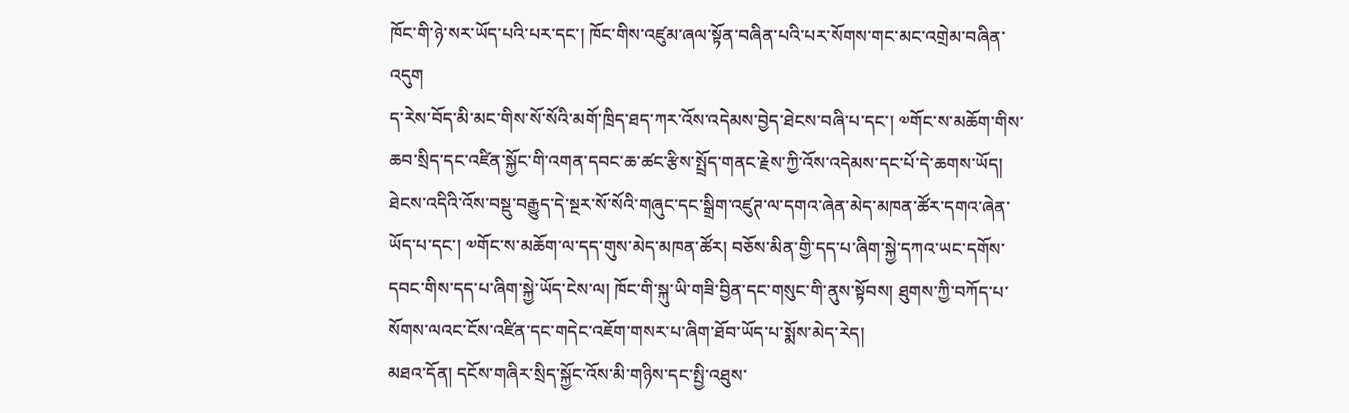ཁོང་གི་ཉེ་སར་ཡོད་པའི་པར་དང་། ཁོང་གིས་འཛུམ་ཞལ་སྟོན་བཞིན་པའི་པར་སོགས་གང་མང་འགྲེམ་བཞིན་འདུག
ད་རེས་བོད་མི་མང་གིས་སོ་སོའི་མགོ་ཁྲིད་ཐད་ཀར་འོས་འདེམས་བྱེད་ཐེངས་བཞི་པ་དང་། ༧གོང་ས་མཆོག་གིས་ཆབ་སྲིད་དང་འཛིན་སྐྱོང་གི་འགན་དབང་ཆ་ཚང་རྩིས་སྤྲོད་གནང་རྗེས་ཀྱི་འོས་འདེམས་དང་པོ་དེ་ཆགས་ཡོད། ཐེངས་འདིའི་འོས་བསྡུ་བརྒྱུད་དེ་སྔར་སོ་སོའི་གཞུང་དང་སྒྲིག་འཛུཊ་ལ་དགའ་ཞེན་མེད་མཁན་ཚོར་དགའ་ཞེན་ཡོད་པ་དང་། ༧གོང་ས་མཆོག་ལ་དད་གུས་མེད་མཁན་ཚོར། བཅོས་མིན་གྱི་དད་པ་ཞིག་སྐྱེ་དཀའ་ཡང་དགོས་དབང་གིས་དད་པ་ཞིག་སྐྱེ་ཡོད་ངེས་ལ། ཁོང་གི་སྐུ་ཡི་གཟི་བྱིན་དང་གསུང་གི་ནུས་སྟོབས། ཐུགས་ཀྱི་བཀོད་པ་སོགས་ལའང་ངོས་འཛིན་དང་གདེང་འཇོག་གསར་པ་ཞིག་ཐོབ་ཡོད་པ་སྨོས་མེད་རེད།
མཐའ་དོན། དངོས་གཞིར་སྲིད་སྐྱོང་འོས་མི་གཉིས་དང་སྤྱི་འཐུས་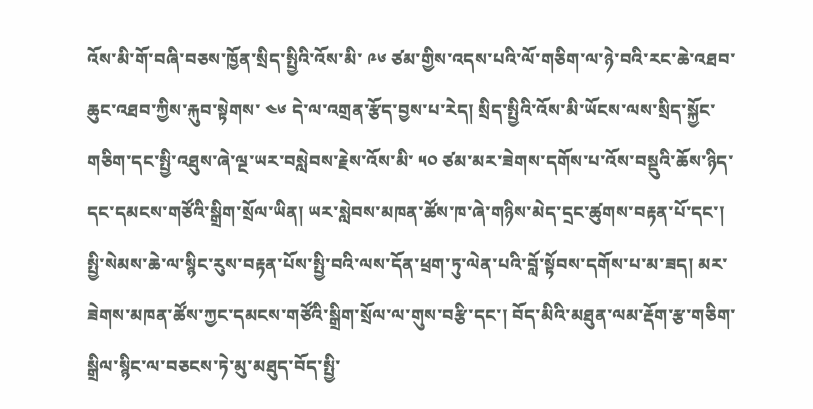འོས་མི་གོ་བཞི་བཅས་ཁྱོན་སྲིད་སྤྱིའི་འོས་མི་ ༩༦ ཙམ་གྱིས་འདས་པའི་ལོ་གཅིག་ལ་ཉེ་བའི་རང་ཆེ་འཐབ་ཆུང་འཐབ་ཀྱིས་རྐུབ་སྟེགས་ ༤༦ དེ་ལ་འགྲན་རྩོད་བྱས་པ་རེད། སྲིད་སྤྱིའི་འོས་མི་ཡོངས་ལས་སྲིད་སྐྱོང་གཅིག་དང་སྤྱི་འཐུས་ཞེ་ལྔ་ཡར་བསླེབས་རྗེས་འོས་མི་ ༥༠ ཙམ་མར་ཟེགས་དགོས་པ་འོས་བསྡུའི་ཆོས་ཉིད་དང་དམངས་གཙོའི་སྒྲིག་སྲོལ་ཡིན། ཡར་སླེབས་མཁན་ཚོས་ཁ་ཞེ་གཉིས་མེད་དྲང་ཚུགས་བརྟན་པོ་དང་། སྤྱི་སེམས་ཆེ་ལ་སྙིང་རུས་བརྟན་པོས་སྤྱི་བའི་ལས་དོན་ཕྲག་ཏུ་ལེན་པའི་བློ་སྟོབས་དགོས་པ་མ་ཟད། མར་ཟེགས་མཁན་ཚོས་ཀྱང་དམངས་གཙོའི་སྒྲིག་སྲོལ་ལ་གུས་བརྩི་དང་། བོད་མིའི་མཐུན་ལམ་རྡོག་རྩ་གཅིག་སྒྲིལ་སྙིང་ལ་བཅངས་ཏེ་མུ་མཐུད་བོད་སྤྱི་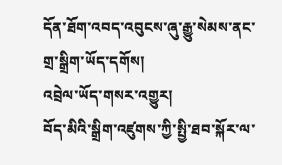དོན་ཐོག་འབད་འབུངས་ཞུ་རྒྱུ་སེམས་ནང་གྲ་སྒྲིག་ཡོད་དགོས།
འབྲེལ་ཡོད་གསར་འགྱུར།
བོད་མིའི་སྒྲིག་འཛུགས་ཀྱི་སྤྱི་ཐབ་སྐོར་ལ་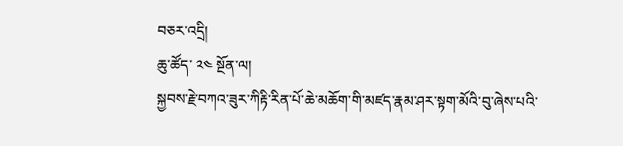བཅར་འདྲི།
ཆུ་ཚོད་ ༢༤ སྔོན་ལ།
སྐྱབས་རྗེ་བཀའ་ཟུར་ཀིརྟི་རིན་པོ་ཆེ་མཆོག་གི་མཛད་རྣམ་ཤར་སྟག་མོའི་བུ་ཞེས་པའི་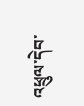འཕྲུལ་དེབ་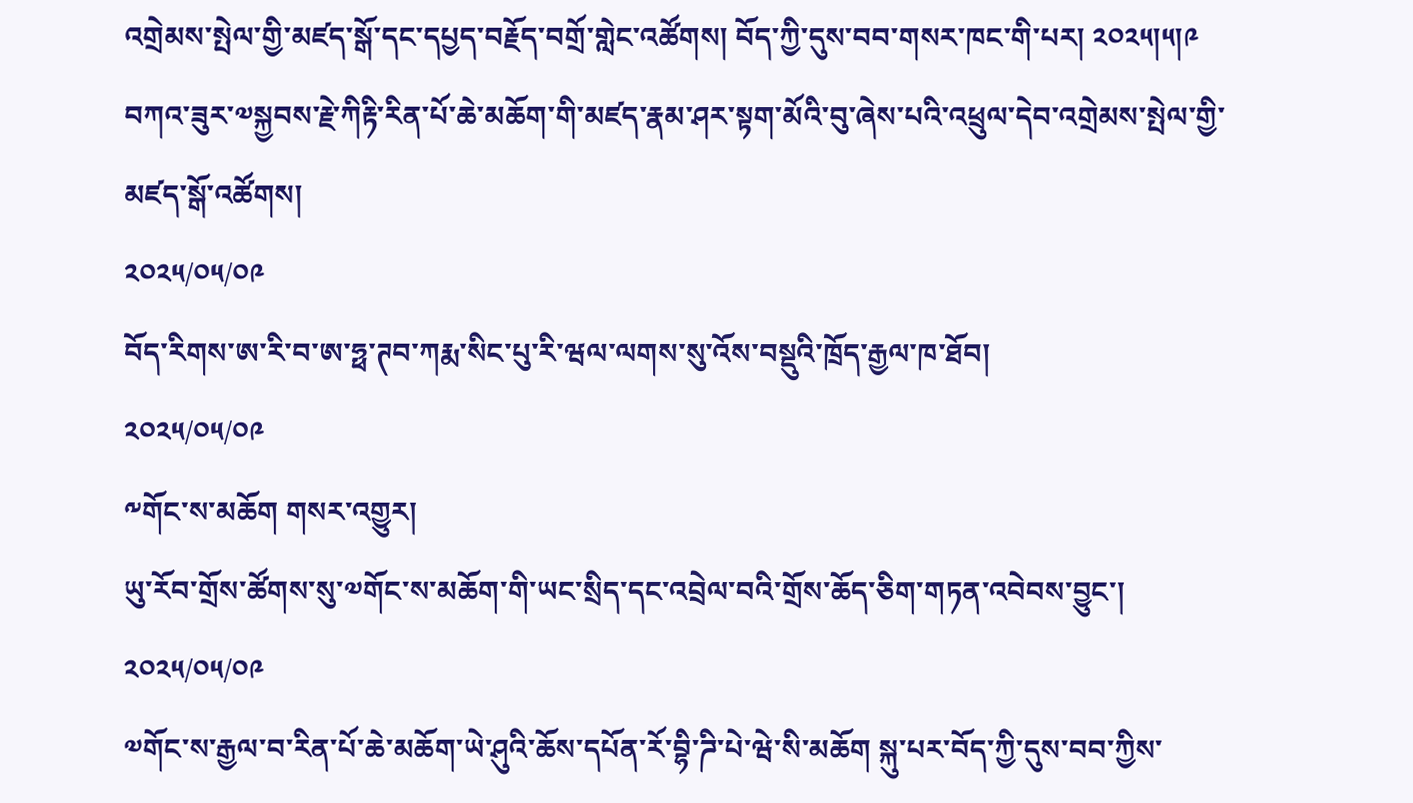འགྲེམས་སྤེལ་གྱི་མཛད་སྒོ་དང་དཔྱད་བརྗོད་བགྲོ་གླེང་འཚོགས། བོད་ཀྱི་དུས་བབ་གསར་ཁང་གི་པར། ༢༠༢༥།༥།༩
བཀའ་ཟུར་༧སྐྱབས་རྗེ་ཀིརྟི་རིན་པོ་ཆེ་མཆོག་གི་མཛད་རྣམ་ཤར་སྟག་མོའི་བུ་ཞེས་པའི་འཕྲུལ་དེབ་འགྲེམས་སྤེལ་གྱི་མཛད་སྒོ་འཚོགས།
༢༠༢༥/༠༥/༠༩
བོད་རིགས་ཨ་རི་བ་ཨ་ཧྥ་ཊབ་ཀརྨ་སིང་པུ་རི་ཝལ་ལགས་སུ་འོས་བསྡུའི་ཁྲོད་རྒྱལ་ཁ་ཐོབ།
༢༠༢༥/༠༥/༠༩
༸གོང་ས་མཆོག གསར་འགྱུར།
ཡུ་རོབ་གྲོས་ཚོགས་སུ་༧གོང་ས་མཆོག་གི་ཡང་སྲིད་དང་འབྲེལ་བའི་གྲོས་ཆོད་ཅིག་གཏན་འབེབས་བྱུང་།
༢༠༢༥/༠༥/༠༩
༧གོང་ས་རྒྱལ་བ་རིན་པོ་ཆེ་མཆོག་ཡེ་ཤུའི་ཆོས་དཔོན་རོ་བྷི་ཌི་པེ་ཝེ་སི་མཆོག སྐུ་པར་བོད་ཀྱི་དུས་བབ་ཀྱིས་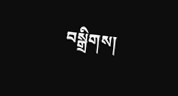བསྒྲིགས།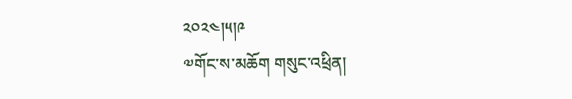༢༠༢༤།༥།༩
༧གོང་ས་མཆོག གསུང་འཕྲིན།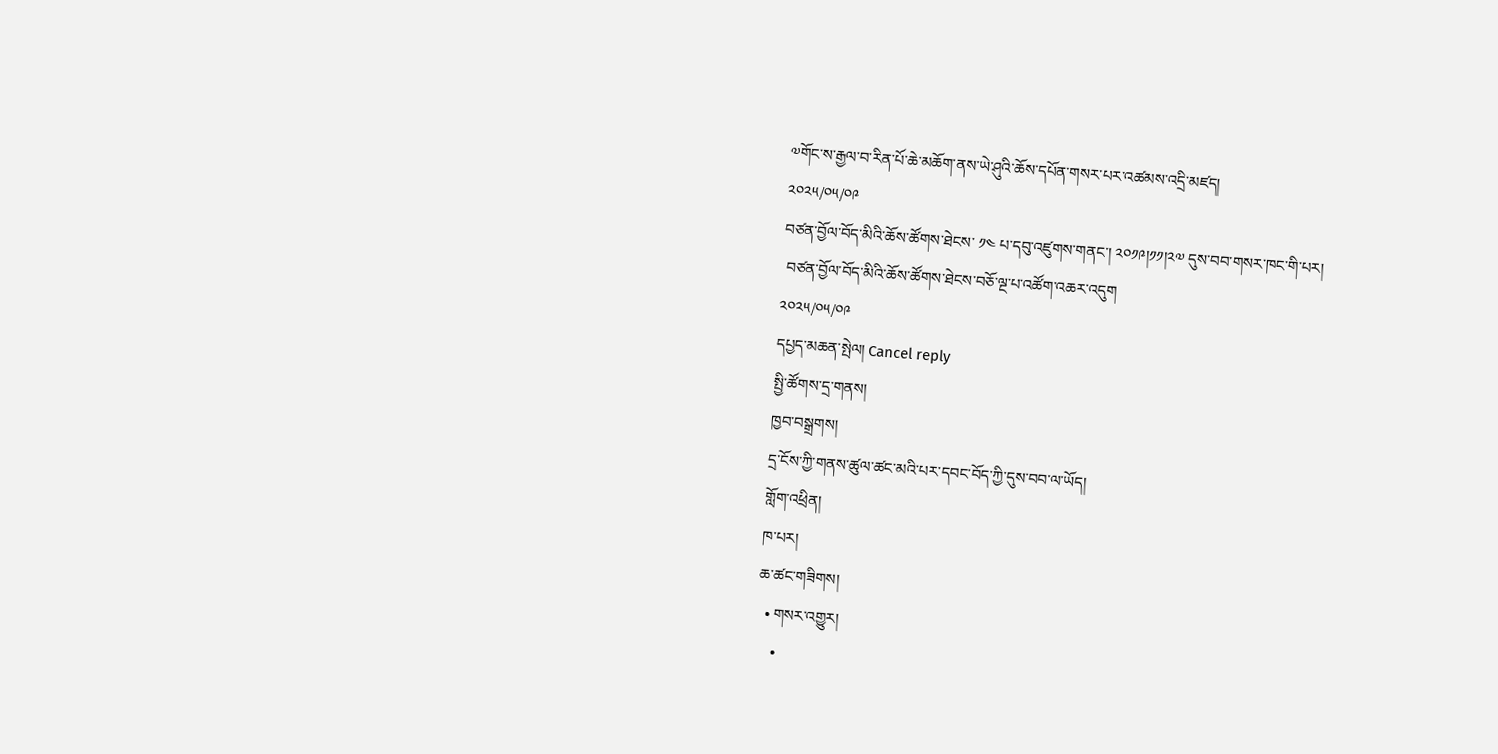༧གོང་ས་རྒྱལ་བ་རིན་པོ་ཆེ་མཆོག་ནས་ཡེ་ཤུའི་ཆོས་དཔོན་གསར་པར་འཚམས་འདྲི་མཛད།
༢༠༢༥/༠༥/༠༩
བཙན་བྱོལ་བོད་མིའི་ཆོས་ཚོགས་ཐེངས་ ༡༤ པ་དབུ་འཛུགས་གནང་། ༢༠༡༩།༡༡།༢༧ དུས་བབ་གསར་ཁང་གི་པར།
 བཙན་བྱོལ་བོད་མིའི་ཆོས་ཚོགས་ཐེངས་བཅོ་ལྔ་པ་འཚོག་འཆར་འདུག
༢༠༢༥/༠༥/༠༩
དཔྱད་མཆན་སྤེལ། Cancel reply
སྤྱི་ཚོགས་དྲ་གནས།
ཁྱབ་བསྒྲགས།
དྲ་ངོས་ཀྱི་གནས་ཚུལ་ཚང་མའི་པར་དབང་བོད་ཀྱི་དུས་བབ་ལ་ཡོད།
གློག་འཕྲིན།
ཁ་པར།
ཆ་ཚང་གཟིགས།
  • གསར་འགྱུར།
    •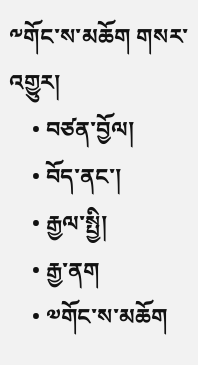༸གོང་ས་མཆོག གསར་འགྱུར།
    • བཙན་བྱོལ།
    • བོད་ནང་།
    • རྒྱལ་སྤྱི།
    • རྒྱ་ནག
    • ༧གོང་ས་མཆོག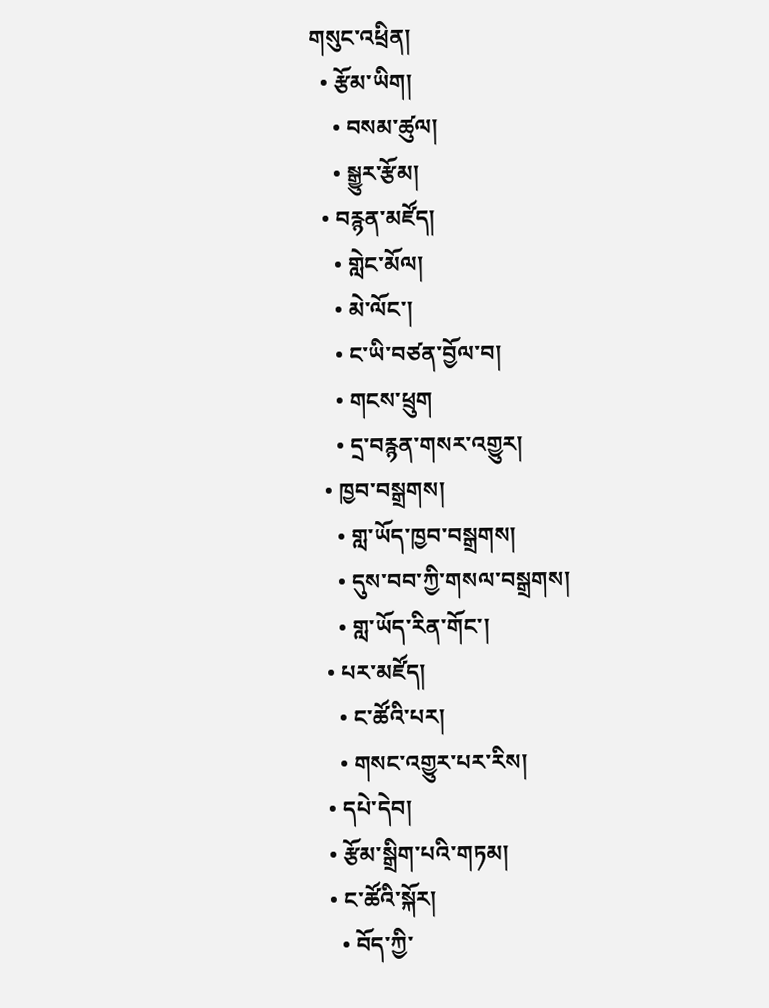གསུང་འཕྲིན།
  • རྩོམ་ཡིག།
    • བསམ་ཚུལ།
    • སྒྱུར་རྩོམ།
  • བརྙན་མཛོད།
    • གླེང་མོལ།
    • མེ་ལོང་།
    • ང་ཡི་བཙན་བྱོལ་བ།
    • གངས་ཕྲུག
    • དྲ་བརྙན་གསར་འགྱུར།
  • ཁྱབ་བསྒྲགས།
    • གླ་ཡོད་ཁྱབ་བསྒྲགས།
    • དུས་བབ་ཀྱི་གསལ་བསྒྲགས།
    • གླ་ཡོད་རིན་གོང་།
  • པར་མཛོད།
    • ང་ཚོའི་པར།
    • གསང་འགྱུར་པར་རིས།
  • དཔེ་དེབ།
  • རྩོམ་སྒྲིག་པའི་གཏམ།
  • ང་ཚོའི་སྐོར།
    • བོད་ཀྱི་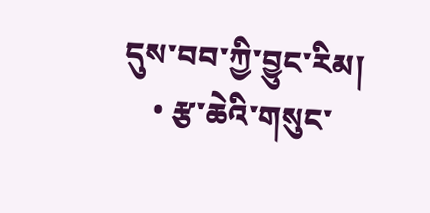དུས་བབ་ཀྱི་བྱུང་རིམ།
    • རྩ་ཆེའི་གསུང་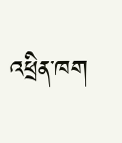འཕྲིན་ཁག